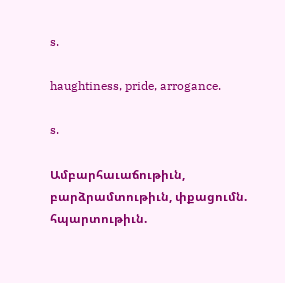s.

haughtiness, pride, arrogance.

s.

Ամբարհաւաճութիւն, բարձրամտութիւն, փքացումն. հպարտութիւն.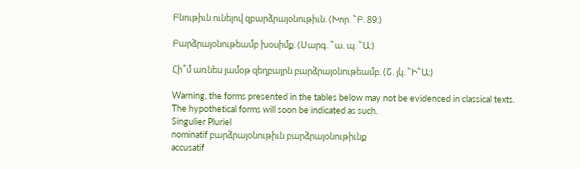Բնութիւն ունելով զբարձրայօնութիւն. (Խոր. ՟Բ. 89։)

Բարձրայօնութեամբ խօսիմք. (Սարգ. ՟ա. պ. ՟Ա։)

Հի՞մ առնես յամօթ զեղբայրն բարձրայօնութեամբ. (Շ. յկ. ՟Ի՟Ա։)

Warning, the forms presented in the tables below may not be evidenced in classical texts. The hypothetical forms will soon be indicated as such.
Singulier Pluriel
nominatif բարձրայօնութիւն բարձրայօնութիւնք
accusatif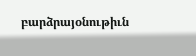բարձրայօնութիւն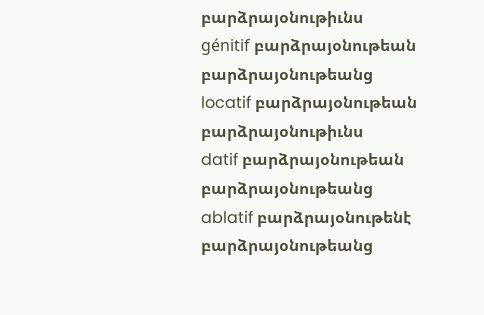բարձրայօնութիւնս
génitif բարձրայօնութեան բարձրայօնութեանց
locatif բարձրայօնութեան բարձրայօնութիւնս
datif բարձրայօնութեան բարձրայօնութեանց
ablatif բարձրայօնութենէ բարձրայօնութեանց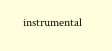instrumental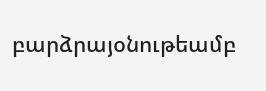բարձրայօնութեամբ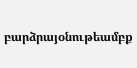բարձրայօնութեամբք